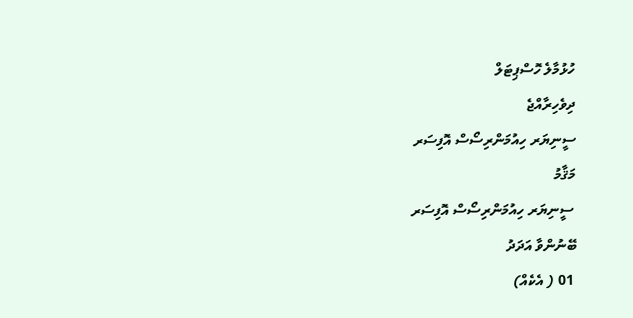ހުޅުމާލެ ހޮސްޕިޓަލް
ދިވެހިރާއްޖެ
ސީނިޔަރ ހިއުމަންރިސޯސް އޮފިސަރ
މަޤާމު
 ސީނިޔަރ ހިއުމަންރިސޯސް އޮފިސަރ
ބޭނުންވާ އަދަދު
 01 ( އެކެއް)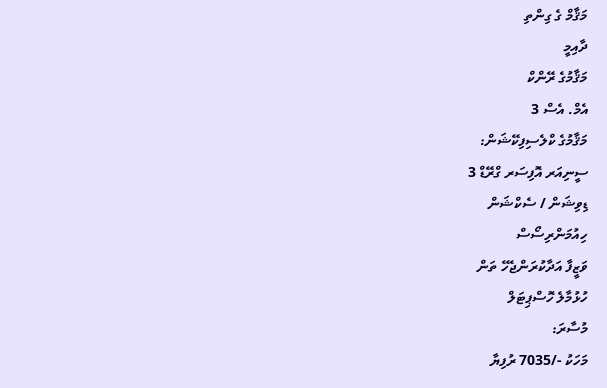މަޤާމް ގެ ގިންތި
ދާއިމީ
މަޤާމުގެ ރޭންކް
އެމް. އެސް 3
މަޤާމުގެ ކްލެސިފިކޭޝަން:
ސީނިއަރ އޮފިސަރ ގްރޭޑް 3
ޑިވިޝަން / ސެކްޝަން
ހިއުމަންރިސޯސް
ވަޒީފާ އަދާކުރަންޖެހޭ ތަން
ހުޅުމާލެ ހޮސްޕިޓަލް
މުސާރަ:
މަހަކު -/7035 ރުފިޔާ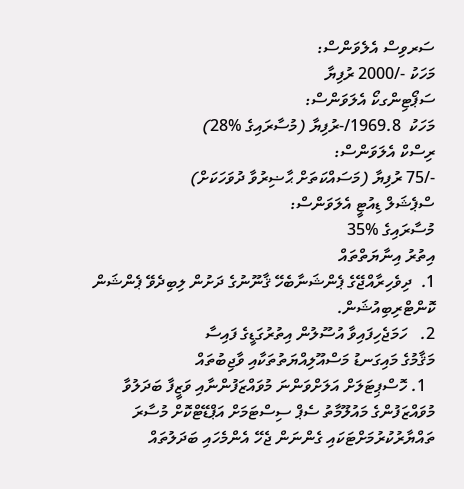ސަރވިސް އެލެވަންސް:
މަހަކު -/2000 ރުފިޔާ
ސަޕޯޓިންގކޯ އެލަވަންސް:
މަހަކު  1969.8/-ރުފިޔާ (މުސާރައިގެ %28)
ރިސްކް އެލަވަންސް:
-/75 ރުފިޔާ (މަސައްކަތަށް ޙާޟިރުވާ ދުވަހަކަށް)
ސްޕެޝަލް ޑިއުޓީ އެލަވަންސް:
މުސާރައިގެ %35
އިތުރު އިނާޔަތްތައް
1.  ދިވެހިރާއްޖޭގެ ޕެންޝަނާބެހޭ ޤާނޫނުގެ ދަށުން ލިބިދެވޭ ޕެންޝަން ކޮންޓްރިބިއުޝަން.
2.   ހަމަޖެހިފައިވާ އުސޫލުން އިތުރުގަޑީގެ ފައިސާ
މަޤާމުގެ މައިގަނޑު މަސްއޫލިއްޔަތުތަކާއި ވާޖިބުތައް
  1. ހޮސްޕިޓަލަށް އަލަށްވަންނަ މުވައްޒަފުންނާއި ވަޒީފާ ބަދަލުވާ މުވައްޒަފުންގެ މައުލޫމާތު ސެޕް ސިސްޓަމަށް އަޕްޑޭޓްކޮށް މުސާރަ ތައްޔާރުކުރުމަށްޓަކައި ގެންނަން ޖެހޭ އެންމެހައި ބަދަލުތައް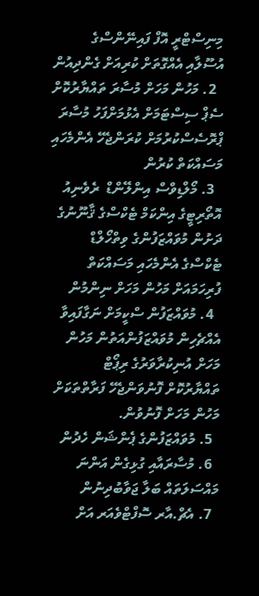މިނިސްޓްރީ އޮފް ފައިނޭންސްގެ އުސޫލާއި އެއްގޮތަށް ކުރިއަށް ގެންދިއުން
  2. މަހުން މަހަށް މުސާރަ ތައްޔާރުކޮށް ސެޕް ސިސްޓަމަށް އެޅުމަށްފަހު މުސާރަ ޕްރޮސެސްކުރުމަށް ކުރަންޖެހޭ އެންމެހައި މަސައްކަތް ކުރުން
  3. މޯލްޑިވްސް އިންލޭންޑް  ރެވެނިއު އޮތޯރިޓީގެ އިންކަމް ޓެކްސްގެ ޤާނޫނުގެ ދަށުން މުވައްޒަފުންގެ ވިތްހޯލްޑް ޓެކްސްގެ އެންމެހައި މަސައްކަތް ފުރިހަމައަށް މަހުން މަހަށް ނިންމުން
  4. މުވައްޒަފުން ސްކީމަށް ނަގާފައިވާ އެއްޗެހިން މުވައްޒަފުންއަތުން މަހުން މަހަށް އުނިކުރާވަރުގެ ރިޕޯޓް ތައްޔާރުކޮށް ފޮނުވަންޖެހޭ ފަރާތްތަކަށް މަހުން މަހަށް ފޮނުވުން.
  5. މުވައްޒަފުންގެ ޕެންޝަން ހެދުން
  6. މުސާރައާއި ގުޅިގެން އަންނަ މައްސަލަތައް ބަލާ ޖަވާބުދިނުން
  7. އެޗް.އާރ ސޮފްޓްވެއަރ އަށް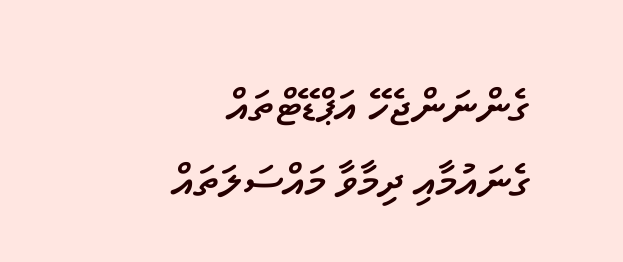ގެންނަންޖެހޭ އަޕްޑޭޓްތައް ގެނައުމާއި ދިމާވާ މައްސަލަތައް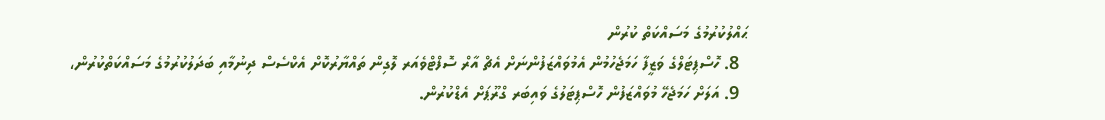ޙައްލުކުރުމުގެ މަސައްކަތް ކުރުން
  8. ހޮސްޕިޓަލްގެ ވަޒީފާ ހަމަޖެހުމުން އެމުވައްޒަފުންނަށް އެޗް އާރް ސޮފްޓްވެއަރ ލޮގިން ތައްޔާރުކޮށް އެކްސެސް ދިނުމާއި ބަދަލުކުރުމުގެ މަސައްކަތްކުރުން،
  9. އަލަށް ހަމަޖެހޭ މުވައްޒަފުން ހޮސްޕިޓަލުގެ ވައިބަރ ގްރޫޕަށް އެޑްކުރުން.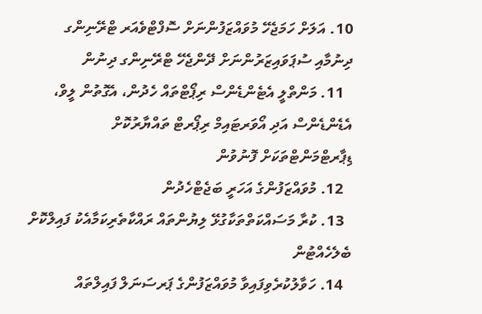10. އަލަށް ހަމަޖެހޭ މުވައްޒަފުންނަށް ސޮފްޓްވެއަރ ޓްރޭނިންގ ދިނުމާއި ސުޕަވައިޒަރުންނަށް ދޭންޖެހޭ ޓްރޭނިންގ ދިނުން
  11. މަންތްލީ އެޓެންޑެންސް ރިޕޯޓްތައް ހެދުން، އެގޮތުން ލީވް، އެޑެންޑެންސް އަދި އޯވަރޓައިމް ރިޕޯރޓް ތައްޔާރުކޮށް ޑިޕާރޓްމަންޓްތަކަށް ފޮނުވުން
  12. މުވައްޒަފުންގެ އަހަރީ ބަޖެޓްހެދުން
  13. ކުރާ މަސައްކަތްތަކާގުޅޭ ލިޔުންތައް ރައްކާތެރިކަމާއެކު ފައިލްކޮށް ބެލެހެއްޓުން
  14. ހަވާލުކުރެވިފައިވާ މުވައްޒަފުންގެ ޕަރސަނަލް ފައިލްތައް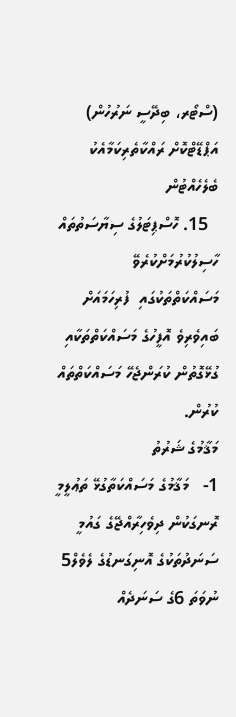(ސްޓޯރ، ބިދޭސީ ނަރުހުން) އަޕްޑޭޓްކޮށް ރައްކާތެރިކަމާއެކު ބެލެހެއްޓުން
  15. ހޮސްޕިޓަލުގެ ސިޔާސަތުތައް ހާސިލުކުރުމަށްކުރެވޭ މަސައްކަތްތަކުގައި  ފުރިހަމައަށް ބައިވެރިވެ އޮފީހުގެ މަސައްކަތްތަކާއި ގުޅޭގޮތުން ކުރަންޖެހޭ މަސައްކަތްތައް ކުރުން.
މަޤާމުގެ ޝަރުތު
1-   މަޤާމުގެ މަސައްކަތާގުޅޭ ތަޢުލީމީ ރޮނގަކުން ދިވެހިރާއްޖޭގެ ގައުމީ ސަނަދުތަކުގެ އޮނިގަނޑުގެ ލެވެލް5 ނުވަތަ 6ގެ ސަނަދެއް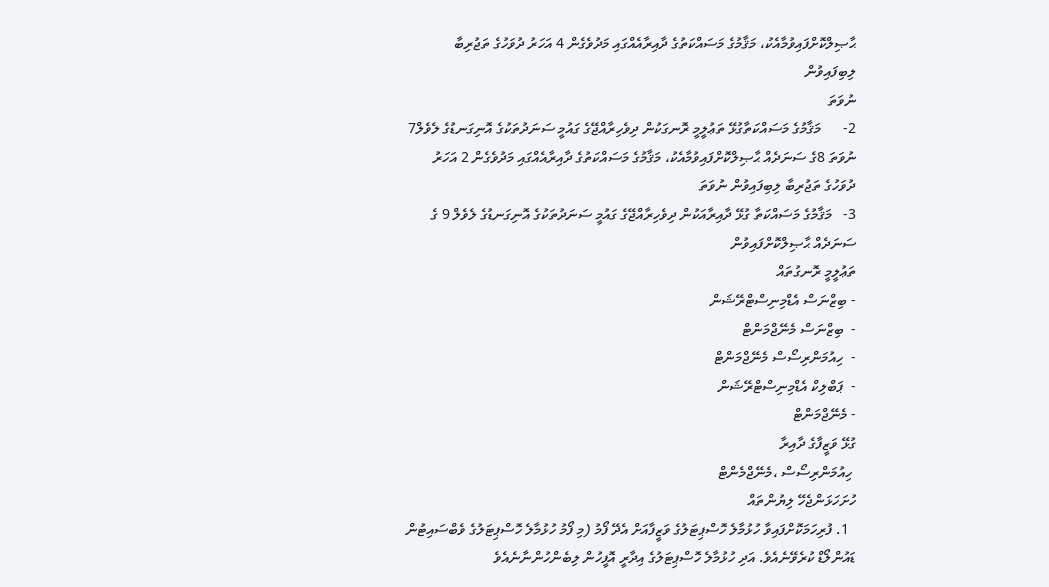ޙާޞިލްކޮށްފައިވުމާއެކު، މަޤާމުގެ މަސައްކަތުގެ ދާއިރާއެއްގައި މަދުވެގެން 4 އަހަރު ދުވަހުގެ ތަޖުރިބާ ލިބިފައިވުން
ނުވަތަ
2-      މަޤާމުގެ މަސައްކަތާގުޅޭ ތަޢުލީމީ ރޮނގަކުން ދިވެހިރާއްޖޭގެ ގައުމީ ސަނަދުތަކުގެ އޮނިގަނޑުގެ ލެވެލް7 ނުވަތަ 8ގެ ސަނަދެއް ޙާޞިލްކޮށްފައިވުމާއެކު، މަޤާމުގެ މަސައްކަތުގެ ދާއިރާއެއްގައި މަދުވެގެން 2 އަހަރު ދުވަހުގެ ތަޖުރިބާ ލިބިފައިވުން ނުވަތަ
3-   މަޤާމުގެ މަސައްކަތާ ގުޅޭ ދާއިރާއަކުން ދިވެހިރާއްޖޭގެ ގައުމީ ސަނަދުތަކުގެ އޮނިގަނޑުގެ ލެވެލް 9 ގެ ސަނަދެއް ޙާޞިލްކޮށްފައިވުން
ތަޢުލީމީ ރޮނގުތައް
- ބިޒްނަސް އެޑްމިނިސްޓްރޭޝަން
-  ބިޒްނަސް މެނޭޖްމަންޓް
-  ހިއުމަންރިސޯސް މެނޭޖްމަންޓް
-  ޕަބްލިކް އެޑްމިނިސްޓްރޭޝަން
- މެނޭޖްމަންޓް
ގުޅޭ ވަޒީފާގެ ދާއިރާ
 ހިއުމަންރިސޯސް ،މެނޭޖްމެންޓް
ހުށަހަޅަންޖެހޭ ލިޔުންތައް
  1. ފުރިހަމަކޮށްފައިވާ ހުޅުމާލެ ހޮސްޕިޓަލުގެ ވަޒީފާއަށް އެދޭ ފޯމު (މި ފޯމު ހުޅުމާލެ ހޮސްޕިޓަލުގެ ވެބްސައިޓުން ޑައުންލޯޑް ކުރެވޭނެއެވެ. އަދި ހުޅުމާލެ ހޮސްޕިޓަލުގެ އިދާރީ އޮފީހުން ލިބެންހުންނާނެއެވެ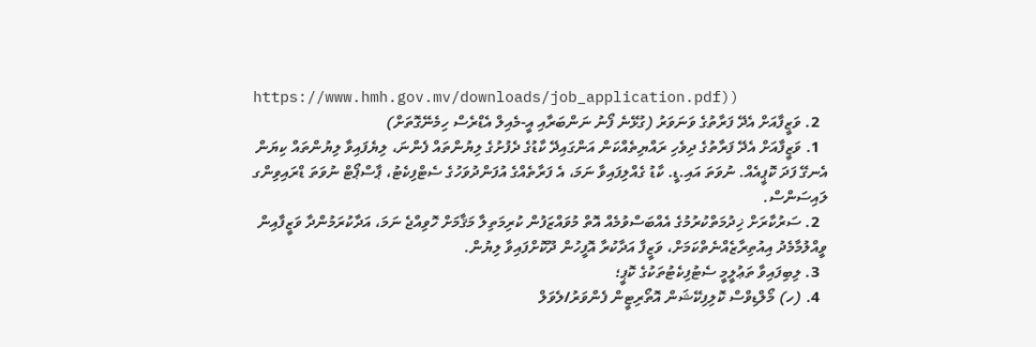https://www.hmh.gov.mv/downloads/job_application.pdf))
  2. ވަޒީފާއަށް އެދޭ ފަރާތުގެ ވަނަވަރު (ގުޅޭނެ ފޯނު ނަންބަރާއި އީ-މެއިލް އެޑްރެސް ހިމެނޭގޮތަށް)
  1. ވަޒީފާއަށް އެދޭ ފަރާތުގެ ދިވެހި ރައްޔިތެއްކަން އަންގައިދޭ ކާޑުގެ ދެފުށުގެ ލިޔުންތައް ފެންނަ، ލިޔެފައިވާ ލިޔުންތައް ކިޔަން އެނގޭ ފަދަ ކޮޕީއެއް. ނުވަތަ އައި.ޑީ. ކާޑު ގެއްލިފައިވާ ނަމަ، އެ ފަރާތެއްގެ އުފަންދުވަހުގެ ސެޓްފިކެޓު، ޕާސްޕޯޓް ނުވަތަ ޑްރައިވިންގ ލައިސަންސް.
  2. ސަރުކާރަށް ޚިދުމަތްކުރުމުގެ އެއްބަސްވުމެއް އޮތް މުވައްޒަފުން ކުރިމަތިލާ މަޤާމަށް ހޮވިއްޖެ ނަމަ، އަދާކުރަމުންދާ ވަޒީފާއިން ވީއްލުމާމެދު އިއުތިރާޒެއްނެތްކަމަށް، ވަޒީފާ އަދާކުރާ އޮފީހުން ދޫކޮށްފައިވާ ލިޔުން.
  3. ލިބިފައިވާ ތަޢުލީމީ ސެޓުފިކެޓުތަކުގެ ކޮޕީ؛
  4. (ހ) މޯލްޑިވްސް ކޮލިފިކޭޝަން އޮތޯރިޓީން ފެންވަރު/ލެވަލް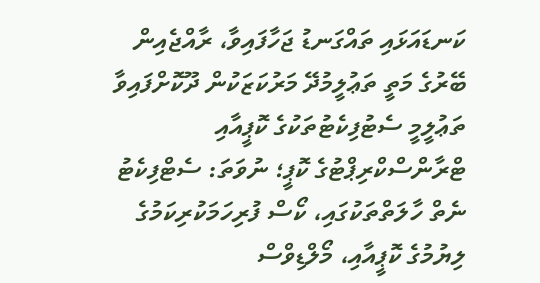ކަނޑައަޅައި ތައްގަނޑު ޖަހާފައިވާ، ރާއްޖެއިން ބޭރުގެ މަތީ ތަޢުލީމުދޭ މަރުކަޒަކުން ދޫކޮށްފައިވާ ތަޢުލީމީ ސެޓުފިކެޓުތަކުގެ ކޮޕީއާއި ޓްރާންސްކްރިޕްޓުގެ ކޮޕީ؛ ނުވަތަ: ސެޓްފިކެޓު ނެތް ހާލަތްތަކުގައި، ކޯސް ފުރިހަމަކުރިކަމުގެ ލިޔުމުގެ ކޮޕީއާއި، މޯލްޑިވްސް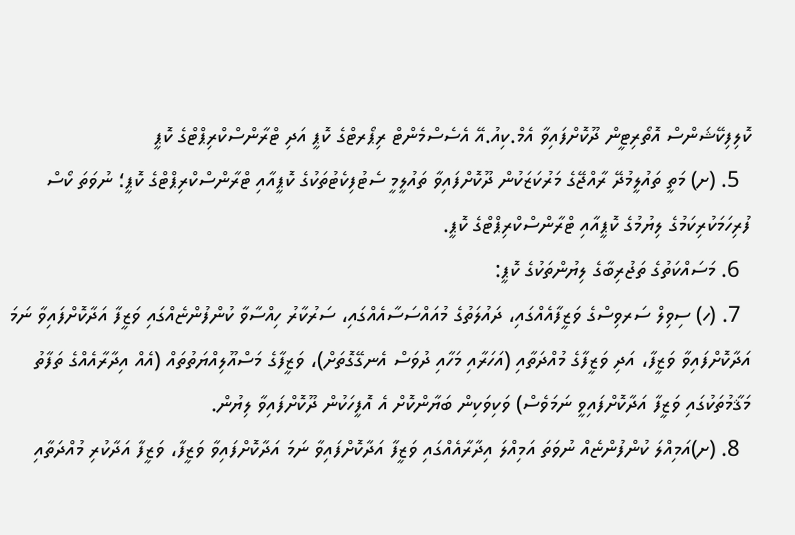ކޮލިފިކޭޝަންސް އޮތޯރިޓީން ދޫކޮށްފައިވާ އެމް.ކިއު.އޭ އެސެސްމެންޓް ރިޕޯރޓްގެ ކޮޕީ އަދި ޓްރާންސްކްރިޕްޓްގެ ކޮޕީ
  5. (ށ) މަތީ ތައުލީމުދޭ ރާއްޖޭގެ މަރުކަޒަކުން ދޫކޮށްފައިވާ ތައުލީމީ ސެޓުފިކެޓުތަކުގެ ކޮޕީއާއި ޓްރާންސްކްރިޕްޓްގެ ކޮޕީ؛ ނުވަތަ ކޯސް ފުރިހަމަކުރިކަމުގެ ލިޔުމުގެ ކޮޕީއާއި ޓްރާންސްކްރިޕްޓްގެ ކޮޕީ.
  6. މަސައްކަތުގެ ތަޖުރިބާގެ ލިޔުންތަކުގެ ކޮޕީ:
  7. (ހ) ސިވިލް ސަރވިސްގެ ވަޒީފާއެއްގައި، ދައުލަތުގެ މުއައްސަސާއެއްގައި، ސަރުކާރު ހިއްސާވާ ކުންފުންޏެއްގައި ވަޒީފާ އަދާކޮށްފައިވާ ނަމަ އަދާކޮށްފައިވާ ވަޒީފާ، އަދި ވަޒީފާގެ މުއްދަތާއި (އަހަރާއި މަހާއި ދުވަސް އެނގޭގޮތަށް)، ވަޒީފާގެ މަސްއޫލިއްޔަތުތައް (އެއް އިދާރާއެއްގެ ތަފާތު މަޤާމުތަކުގައި ވަޒީފާ އަދާކޮށްފައިވީ ނަމަވެސް) ވަކިވަކިން ބަޔާންކޮށް އެ އޮފީހަކުން ދޫކޮށްފައިވާ ލިޔުން.
  8. (ށ)އަމިއްލަ ކުންފުންޏެއް ނުވަތަ އަމިއްލަ އިދާރާއެއްގައި ވަޒީފާ އަދާކޮށްފައިވާ ނަމަ އަދާކޮށްފައިވާ ވަޒީފާ، ވަޒީފާ އަދާކުރި މުއްދަތާއި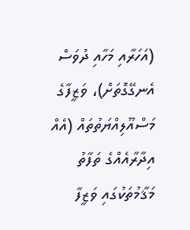(އަހަރާއި މަހާއި ދުވަސް އެނގޭގޮތަށް)، ވަޒީފާގެ މަސްއޫލިއްޔަތުތައް (އެއް އިދާރާއެއްގެ ތަފާތު މަޤާމުތަކުގައި ވަޒީފާ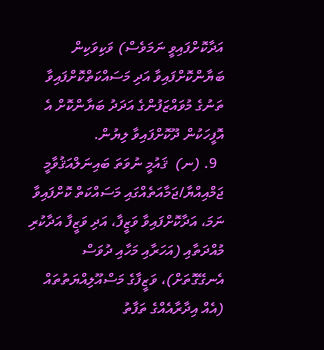އަދާކޮށްފައިވީ ނަމަވެސް) ވަކިވަކިން ބަޔާންކޮށްފައިވާ އަދި މަސައްކަތްކޮށްފައިވާ ތަނުގެ މުވައްޒަފުންގެ އަދަދު ބަޔާންކޮށް އެ އޮފީހަކުން ދޫކޮށްފައިވާ ލިޔުން.
  9. (ނ)  ޤައުމީ ނުވަތަ ބައިނަލްއަޤުވާމީ ޖަމްއިއްޔާ/ޖަމާއަތެއްގައި މަސައްކަތް ކޮށްފައިވާ ނަމަ، އަދާކޮށްފައިވާ ވަޒީފާ، އަދި ވަޒީފާ އަދާކުރި މުއްދަތާއި (އަހަރާއި މަހާއި ދުވަސް އެނގޭގޮތަށް)، ވަޒީފާގެ މަސްއޫލިއްޔަތުތައް (އެއް އިދާރާއެއްގެ ތަފާތު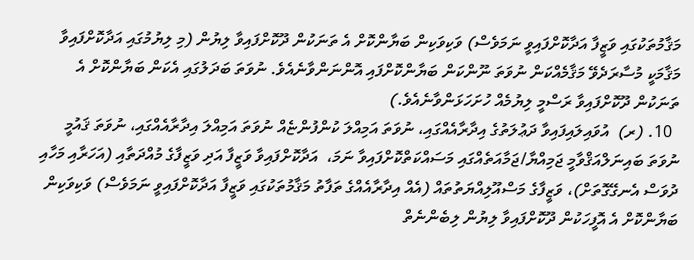މަޤާމުތަކުގައި ވަޒީފާ އަދާކޮށްފައިވީ ނަމަވެސް) ވަކިވަކިން ބަޔާންކޮށް އެ ތަނަކުން ދޫކޮށްފައިވާ ލިޔުން (މި ލިޔުމުގައި އަދާކޮށްފައިވާ މަޤާމަކީ މުސާރަދެވޭ މަޤާމެއްކަން ނުވަތަ ނޫންކަން ބަޔާންކޮށްފައި އޮންނަންވާނެއެވެ. ނުވަތަ ބަދަލުގައި އެކަން ބަޔާންކޮށް އެ ތަނަކުން ދޫކޮށްފައިވާ ރަސްމީ ލިޔުމެއް ހުށަހަޅަންވާނެއެވެ.)
  10. (ރ)  އުވައިލައިފައިވާ ދަޢުލަތުގެ އިދާރާއެއްގައި، ނުވަތަ އަމިއްލަ ކުންފުންޏެއް ނުވަތަ އަމިއްލަ އިދާރާއެއްގައި، ނުވަތަ ޤައުމީ ނުވަތަ ބައިނަލްއަޤްވާމީ ޖަމިއްޔާ/ޖަމާއަތެއްގައި މަސައްކަތްކޮށްފައިވާ ނަމަ،  އަދާކޮށްފައިވާ ވަޒީފާ އަދި ވަޒީފާގެ މުއްދަތާއި (އަހަރާއި މަހާއި ދުވަސް އެނގޭގޮތަށް)، ވަޒީފާގެ މަސްއޫލިއްޔަތުތައް (އެއް އިދާރާއެއްގެ ތަފާތު މަޤާމުތަކުގައި ވަޒީފާ އަދާކޮށްފައިވީ ނަމަވެސް) ވަކިވަކިން ބަޔާންކޮށް އެ އޮފީހަކުން ދޫކޮށްފައިވާ ލިޔުން ލިބެންނެތް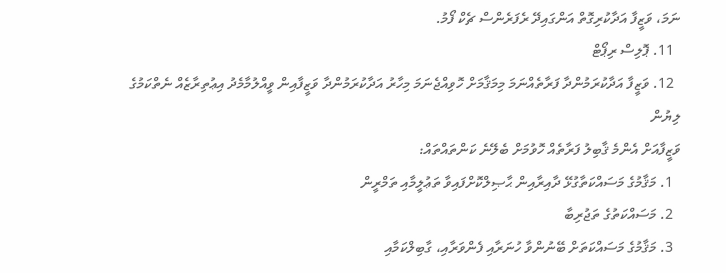ނަމަ، ވަޒީފާ އަދާކުރިގޮތް އަންގައިދޭ ރެފަރެންސް ޗެކް ފޯމު.
  11. ޕޮލިސް ރިޕޯޓް
  12. ވަޒީފާ އަދާކުރަމުންދާ ފަރާތެއްނަމަ މިމަޤާމަށް ހޮވިއްޖެނަމަ މިހާރު އަދާކުރަމުންދާ ވަޒީފާއިން ވީއްލުމާމެދު އިޢުތިރާޒެއް ނެތްކަމުގެ ލިޔުން
ވަޒީފާއަށް އެންމެ ޤާބިލު ފަރާތެއް ހޮވުމަށް ބެލޭނެ ކަންތައްތައް:
  1. މަޤާމުގެ މަސައްކަތާގުޅޭ ދާއިރާއިން ޙާޞިލްކޮށްފައިވާ ތަޢުލީމާއި ތަމްރީން
  2. މަސައްކަތުގެ ތަޖުރިބާ
  3. މަޤާމުގެ މަސައްކަތަށް ބޭނުންވާ ހުނަރާއި ފެންވަރާއި، ގާބިލްކަމާއި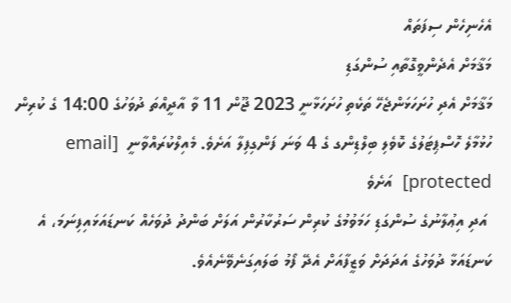އެހެނިހެން ސިފަތައް
މަޤާމަށް އެދެންވީގޮތާއި ސުންގަޑި
މަޤާމަށް އެދި ހުށަހަޅަންޖެހޭ ތަކެތި ހުށަހަޅާނީ 2023 ޖޫން 11 ވާ އާދީއްތަ ދުވަހުގެ 14:00 ގެ ކުރިން ހުޅުމާލެ ހޮސްޕިޓަލުގެ ކޮވެލި ބިލްޑިންގ ގެ 4 ވަނަ ފަންގިފިލާ އަށެވެ. މެއިލްކުރައްވާނީ  [email protected]  އަށެވެ
 އަދި އިޢުލާނުގެ ސުންގަޑި ހަމަވުމުގެ ކުރިން ސަރުކާރުން އަލަށް ބަންދު ދުވަހެއް ކަނޑައަޅައިފިނަމަ، އެ ކަނޑައަޅާ ދުވަހުގެ އަދަދަށް ވަޒީފާއަށް އެދޭ ފޯމު ބަލައިގަނެވޭނެއެވެ.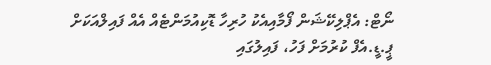ނޯޓް: އެޕްލިކޭޝަން ފޯމާއިއެކު ހުރިހާ ޑޮކިއުމަންޓެއް އެއް ފައިލްއަކަށް ޕީ.ޑީ.އެފް ކުރުމަށް ފަހު، ފައިލުގައި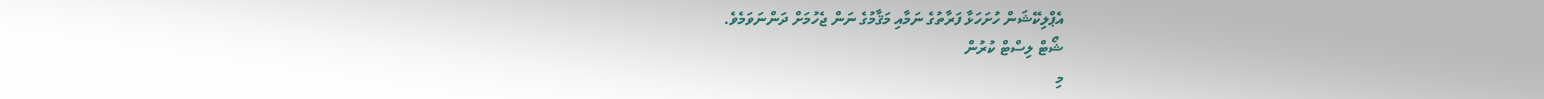އެޕްލިކޭޝަން ހުށަހަޅާ ފަރާތުގެ ނަމާއި މަޤާމުގެ ނަން ޖެހުމަށް ދަންނަވަމެވެ.
ޝޯޓް ލިސްޓް ކުރުން
މި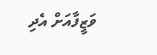ވަޒީފާއަށް އެދި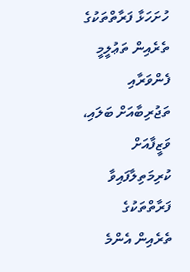ހުށަހަޅާ ފަރާތްތަކުގެ ތެރެއިން ތަޢުލީމީ ފެންވަރާއި ތަޖުރިބާއަށް ބަލައި، ވަޒީފާއަށް ކުރިމަތިލާފައިވާ ފަރާތްތަކުގެ ތެރެއިން އެންމެ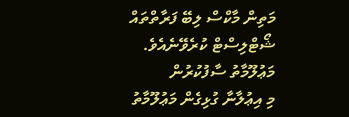މަތިން މާކްސް ލިބޭ ފަރާތްތައް ޝޯޓްލިސްޓް ކުރެވޭނެއެވެ.
މަޢުލޫމާތު ސާފުކުރުން
މި އިޢުލާނާ ގުޅިގެން މަޢުލޫމާތު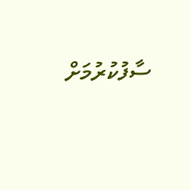ސާފުކުރުމަށް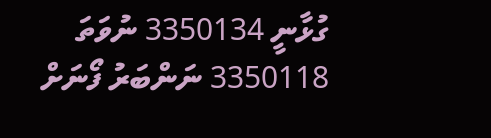ގުޅާނީ 3350134 ނުވަތަ 3350118 ނަންބަރު ފޯނަށް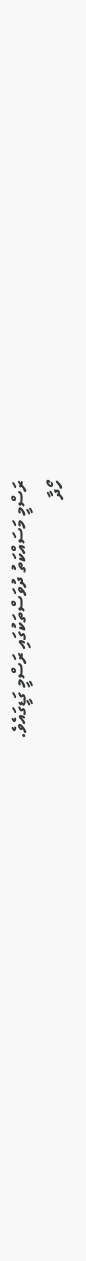ރަސްމީ މަސައްކަތު ދުވަސްތަކުގައި ރަސްމީ ގަޑީގައެވެ.
ހޯދާ